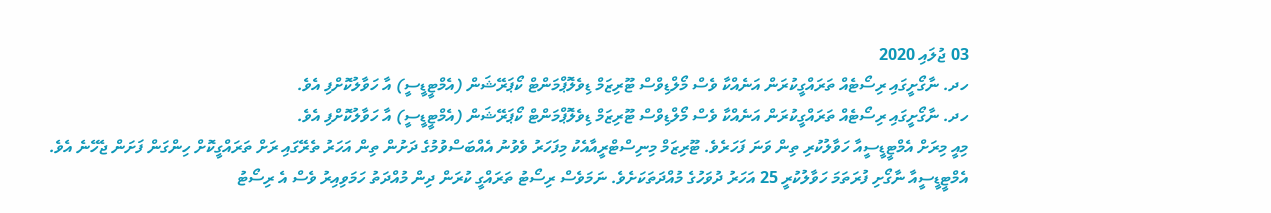03 ޖުލައި 2020
ހދ. ނާގޯށީގައި ރިސޯޓެއް ތަރައްގީކުރަން އަނެއްކާ ވެސް މޯލްޑިވްސް ޓޫރިޒަމް ޑިވެލޮޕްމަންޓް ކޯޕަރޭޝަން (އެމްޓީޑީސީ) އާ ހަވާލުކޮށްފި އެވެ.
ހދ. ނާގޯށީގައި ރިސޯޓެއް ތަރައްގީކުރަން އަނެއްކާ ވެސް މޯލްޑިވްސް ޓޫރިޒަމް ޑިވެލޮޕްމަންޓް ކޯޕަރޭޝަން (އެމްޓީޑީސީ) އާ ހަވާލުކޮށްފި އެވެ.
މިއީ މިރަށް އެމްޓީޑީސީއާ ހަވާލުކުރި ތިން ވަނަ ފަހަރެވެ. ޓޫރިޒަމް މިނިސްޓްރީއާއެކު މިފަހަރު ވެވުނު އެއްބަސްވުމުގެ ދަށުން ތިން އަހަރު ތެރޭގައި ރަށް ތަރައްގީކޮށް ހިންގަން ފަށަން ޖެހޭނެ އެވެ.
އެމްޓީޑީސީއާ ނާގޯށި ފުރަތަމަ ހަވާލުކުރީ 25 އަހަރު ދުވަހުގެ މުއްދަތަކަށެވެ. ނަމަވެސް ރިސޯޓު ތަރައްގީ ކުރަން ދިން މުއްދަތު ހަމަވިއިރު ވެސް އެ ރިސޯޓު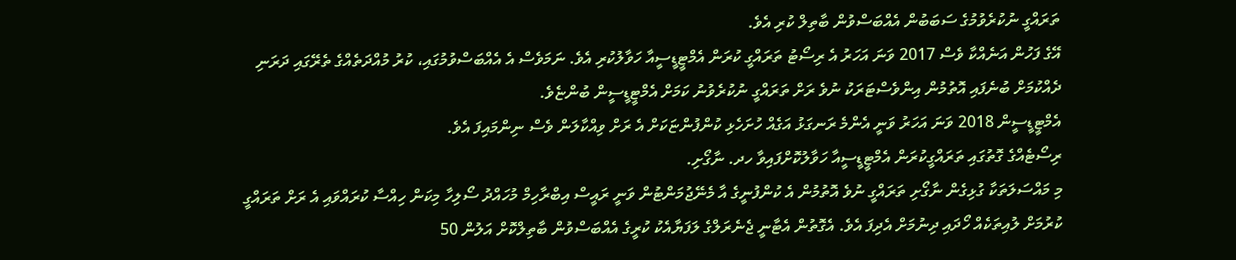ތަރައްގީ ނުކުރެވުމުގެ ސަބަބުން އެއްބަސްވުން ބާތިލް ކުރި އެވެ.
އޭގެ ފަހުން އަނެއްކާ ވެސް 2017 ވަނަ އަހަރު އެ ރިސޯޓު ތަރައްގީ ކުރަން އެމްޓީޑީސީއާ ހަވާލުކުރި އެވެ. ނަމަވެސް އެ އެއްބަސްވުމުގައި، ކުރު މުއްދަތެއްގެ ތެރޭގައި ދަރަނި ދެއްކުމަށް ބުނެފައި އޮތުމުން އިންވެސްޓަރަކު ނުވެ ރަށް ތަރައްގީ ނުކުރެވުނު ކަމަށް އެމްޓީޑީސީން ބުންޏެވެ.
އެމްޓީޑީސީން 2018 ވަނަ އަހަރު ވަނީ އެންމެ ރަނގަޅު އަގެއް ހުށަހެޅި ކުންފުންޏަކަށް އެ ރަށް ވިއްކާލަން ވެސް ނިންމައިފަ އެވެ.
ރިސޯޓެއްގެ ގޮތުގައި ތަރައްގީކުރަން އެމްޓީޑީސީއާ ހަވާލުކޮށްފައިވާ ހދ. ނާގޯށި.
މި މައްސަލަތަކާ ގުޅިގެން ނާގޯށި ތަރައްގީ ނުވެ އޮތުމުން އެ ކުންފުނީގެ އާ މެނޭޖުމަންޓުން ވަނީ ރައީސް އިބްރާހިމް މުހައްދު ސޯލިހާ މިކަން ހިއްސާ ކުރައްވައި އެ ރަށް ތަރައްގީ ކުރުމަށް ލުއިތަކެއް ހޯދައި ދިނުމަށް އެދިފަ އެވެ. އެގޮތުން އެޓާނީ ޖެނެރަލްގެ ލަފަޔާއެކު ކުރީގެ އެއްބަސްވުން ބާތިލްކޮށް އަލުން 50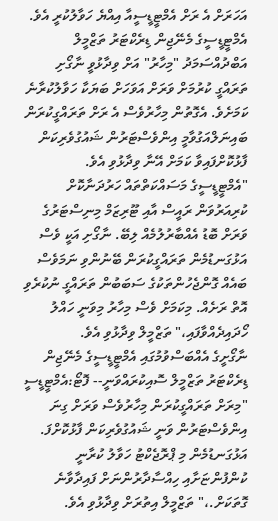އަހަރަށް އެ ރަށް އެމްޓީޑީސީއާ އިއްޔެ ހަވާލުކުރީ އެވެ.
އެމްޓީޑީސީގެ މެނޭޖިން ޑިރެކްޓަރު ތަޒްމީލް އަބްދުއްސަމަދު "މިހާރު" އަށް ވިދާޅުވީ ނާގޯށި ތަރައްގީ ކުރުމަށް ވަރަށް އަވަހަށް ބަޔަކާ ހަވާލުކުރާނެ ކަމަށެވެ. އެގޮތުން މިހާރުވެސް އެ ރަށް ތަރައްގީކުރަން ބައިނަލްއަގުވާމީ އިންވެސްޓަރުން ޝައުގުވެރިކަން ފާޅުކޮށްފައިވާ ކަމަށް އޭނާ ވިދާޅުވި އެވެ.
"އެމްޓީޑީސީގެ މަސައްކަތްތައް ހަރުދަނާކޮށް ކުރިއަރުވަން ރައީސް އާއި ޓޫރިޒަމް މިނިސްޓަރުގެ ވަރަށް ބޮޑު އެއްބާރުލުމެއް ލިބޭ. ނާގޯށި އަކީ ވެސް އަޅުގަނޑުމެން ތަރައްގީކުރަން ބޭނުންވި ނަމަވެސް ބައެއް ގޮންޖެހުންތަކުގެ ސަބަބުން ތަރައްގީ ނުކުރެވި އޮތް ރަށެއް. މިކަމަށް ވެސް މިހާރު މިވަނީ ހައްލު ހޯދައިދެއްވާފައި،" ތަޒްމީލް ވިދާޅުވި އެވެ.
ނާގޯށީގެ އެއްބަސްވުމުގައި އެމްޓީޑީސީގެ މެނޭޖިން ޑިރެކްޓަރު ތަޒްމީލް ސޮއިކުރައްވަނީ-- ފޮޓޯ:އެމްޓީޑީސީ
"މިރަށް ތަރައްގީކުރަން މިހާރުވެސް ވަރަށް ގިނަ އިންވެސްޓަރުން ވަނީ ޝައުގުވެރިކަން ފާޅުކޮށްފަ. އަޅުގަނޑުމެން މި ޕްރޮޖެކްޓު ހަވާލު ކުރާނީ ކުންފުންޏަށާއި ހިއްސާދާރުންނަށް ފައިދާވާނެ ގޮތަކަށް.،" ތަޒްމީލް އިތުރަށް ވިދާޅުވި އެވެ.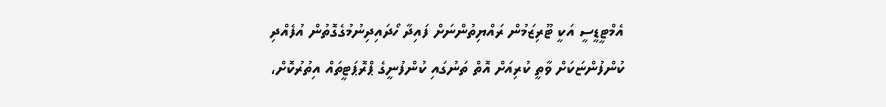އެމްޓީޑީސީ އަކީ ޓޫރިޒަމުން ރައްޔިތުންނަށް ފައިދާ ހޯދައިދިނުމުގެގޮތުން އުފެއްދި ކުންފުންޏަކަށް ވާތީ ކުރިއަށް އޮތް ތަނުގައި ކުންފުނީގެ ޕްރޮޕަޓީތައް އިތުރުކޮށް،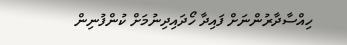ހިއްސާދާރުންނަށް ފައިދާ ހޯދައިދިނުމަށް ކުންފުނިން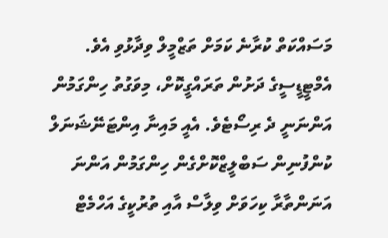މަސައްކަތް ކުރާނެ ކަމަށް ތަޒްމީލް ވިދާޅުވި އެވެ.
އެމްޓީޑީސީގެ ދަށުން ތަރައްގީކޮށް، މިވަގުތު ހިންގަމުން އަންނަނީ ދެ ރިސޯޓެވެ. އެއީ މައިނާ އިންޓަނޭޝަނަލް ކުންފުނިން ސަބްލީޒްކޮށްގެން ހިންގަމުން އަންނަ އަނަންތާރާ ކިހަވަށް ވިލާސް އާއި ތުރުކީގެ އަހްމެޓް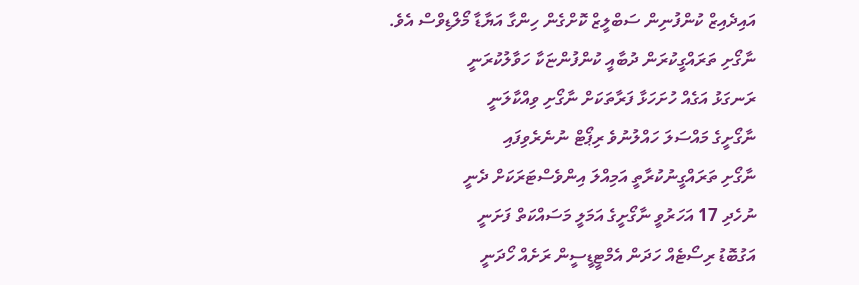އައިދެއިޒް ކުންފުނިން ސަބްލީޒް ކޮށްގެން ހިންގާ އަޔާޑާ މޯލްޑިވްސް އެވެ.
ނާގޯށި ތަރައްގީކުރަން ދުބާއީ ކުންފުންޏަކާ ހަވާލުކުރަނީ
ރަނގަޅު އަގެއް ހުށަހަޅާ ފަރާތަކަށް ނާގޯށި ވިއްކާލަނީ
ނާގޯށީގެ މައްސަލަ ހައްލުނުވެ ރިޕޯޓް ނުނެރެވިފައި
ނާގޯށި ތަރައްގީނުކުރާތީ އަމިއްލަ އިންވެސްޓަރަކަށް ދެނީ
ނުހެދި 17 އަހަރުވީ ނާގޯށީގެ އަމަލީ މަސައްކަތް ފަށަނީ
އަގުބޮޑު ރިސޯޓެއް ހަދަން އެމްޓީޑީސީން ރަށެއް ހޯދަނީ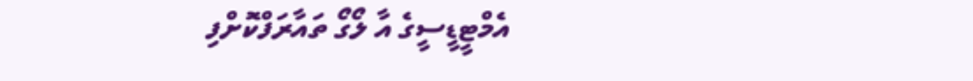އެމްޓީޑީސީގެ އާ ލޯގޯ ތައާރަފްކޮށްފި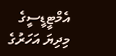އެމްޓީޑީސީގެ މިދިޔަ އަހަރުގެ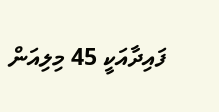ފައިދާއަކީ 45 މިލިއަން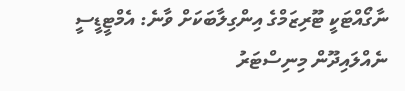ނާގޯއްޓަކީ ޓޫރިޒަމްގެ އިންގިލާބަކަށް ވާނެ: އެމްޓީޑީސީ
ނެއްލައިދޫން މިނިސްޓަރު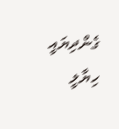ގެންދިޔައީ ހިޔާލީ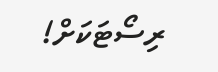ރިސޯޓަކަށް!